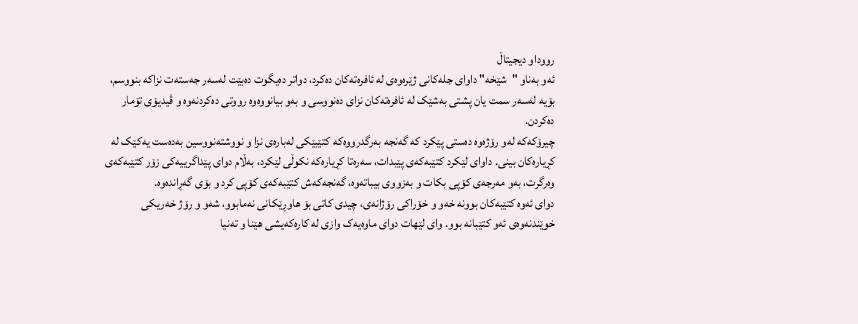رووداو دیجیتاڵ
ئەو بەناو "شێخە" داوای جلەکانی ژێرەوەی لە ئافرەتەکان دەکرد، دواتر دەیگوت دەبێت لەسەر جەستەت نزاکە بنووسم، بۆیە لەسەر سمت یان پشتی بەشێک لە ئافرەتەکان نزای دەنووسی و بەو بیانووەوە رووتی دەکردنەوە و ڤیدیۆی تۆمار دەکردن.
چیرۆکەکە لەو رۆژەوە دەستی پێکرد کە گەنجە بەرگدرووەکە کتێبێکی لەبارەی نزا و نووشتەنووسین بەدەست یەکێک لە کڕیارەکان بینی. داوای لێکرد کتێبەکەی پێبدات، سەرەتا کڕیارەکە نکوڵی لێکرد، بەڵام دوای پێداگرییەکی زۆر کتێبەکەی وەرگرت، بەو مەرجەی کۆپی بکات و بەزووی بیباتەوە، گەنجەکەش کتێبەکەی کۆپی کرد و بۆی گەڕاندەوە.
دوای ئەوە کتێبەکان بوونە خەو و خۆراکی رۆژانەی، چیدی کاتی بۆ هاوڕێکانی نەمابوو، شەو و رۆژ خەریکی خوێندنەوەی ئەو کتێبانە بوو. وای لێهات دوای ماوەیەک وازی لە کارەکەیشی هێنا و تەنیا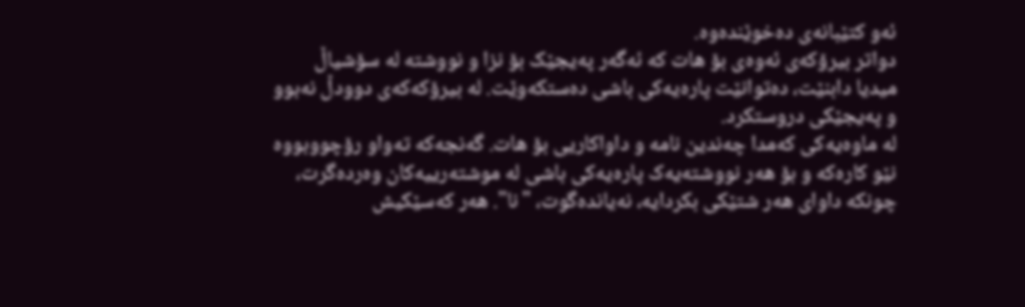ئەو کتێبانەی دەخوێندەوە.
دواتر بیرۆکەی ئەوەی بۆ هات کە ئەگەر پەیجێک بۆ نزا و نووشتە لە سۆشیاڵ میدیا دابنێت، دەتوانێت پارەیەکی باشی دەستکەوێت. لە بیرۆکەکەی دوودڵ نەبوو و پەیجێکی دروستکرد.
لە ماوەیەکی کەمدا چەندین نامە و داواکاریی بۆ هات. گەنجەکە تەواو رۆچووبووە نێو کارەکە و بۆ هەر نووشتەیەک پارەیەکی باشی لە موشتەرییەکان وەردەگرت، چونکە داوای هەر شتێکی بکردایە، نەیاندەگوت، "نا". هەر کەسێکیش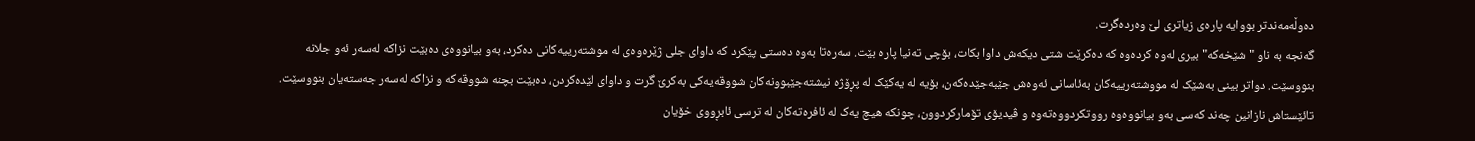دەوڵەمەندتر بووایە پارەی زیاتری لێ وەردەگرت.
گەنجە بە ناو "شێخەکە" بیری لەوە کردەوە کە دەکرێت شتی دیکەش داوا بکات، بۆچی تەنیا پارە بێت. سەرەتا بەوە دەستی پێکرد کە داوای جلی ژێرەوەی لە موشتەرییەکانی دەکرد، بەو بیانووەی دەبێت نزاکە لەسەر ئەو جلانە بنووسێت. دواتر بینی بەشێک لە مووشتەرییەکان بەئاسانی ئەوەش جێبەجێدەکەن، بۆیە لە یەکێک لە پڕۆژە نیشتەجێبوونەکان شووقەیەکی بەکرێ گرت و داوای لێدەکردن، دەبێت بچنە شووقەکە و نزاکە لەسەر جەستەیان بنووسێت.
تائێستاش نازانین چەند کەسی بەو بیانووەوە رووتکردووەتەوە و ڤیدیۆی تۆمارکردوون، چونکە هیچ یەک لە ئافرەتەکان لە ترسی ئابڕووی خۆیان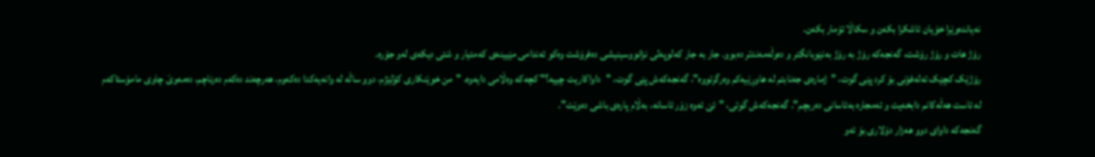نەیاندەوێرا خۆیان ئاشکرا بکەن و سکاڵا تۆمار بکەن.
رۆژ هات و رۆژ رۆشت، گەنجەکە رۆژ بە رۆژ بەنێوبانگتر و دەوڵەمەندتر دەبوو. جار بە جار کەلوپەلی نزانووسینیشی دەفرۆشت وەکو ئەندامی مێیینەی کەمتیار و شتی دیکەی لەو جۆرە.
رۆژێک کچێک تەلەفۆنی بۆ کرد پێی گوت، "ژمارەی جەنابتم لە هاوڕێیەکم وەرگرتووە"، گەنجەکەش پێی گوت، "داواکاریت چییە؟" کچەکە وەڵامی دایەوە، "من خوێنکاری کۆلێژم، دوو ساڵە لە وانەیەکدا دەکەوم، هەرچەند دەکەم دەرناچم، دەمەوێ چاوی مامۆستاکەم لە ئاست هەڵەکانم دابخەیت و ئەمجارە بەئاسانی دەربچم". گەنجەکەش گوتی، "ئێ ئەوە زۆر ئاسانە، بەڵام پارەی باشی دەوێت".
گەنجەکە داوای دوو هەزار دۆلاری بۆ ئەو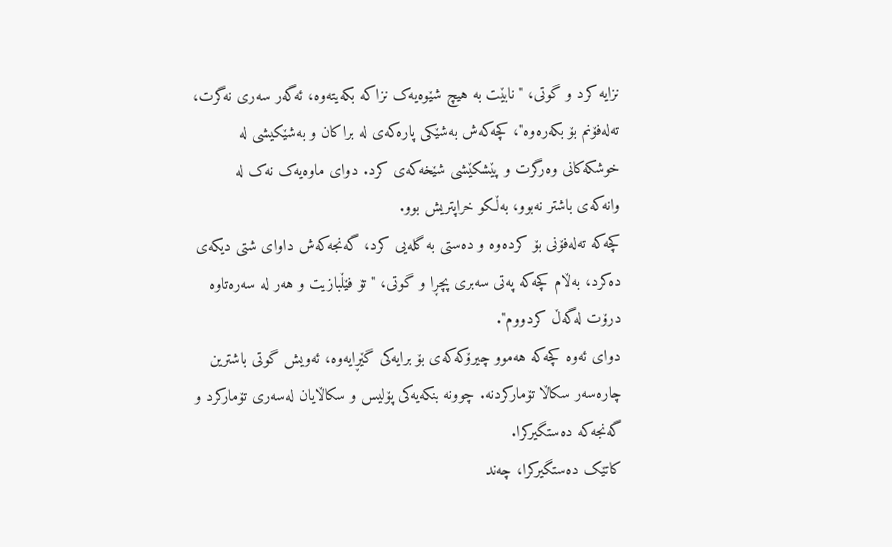نزایە کرد و گوتی، "نابێت بە هیچ شێوەیەک نزاکە بکەیتەوە، ئەگەر سەری نەگرت، تەلەفۆنم بۆ بکەرەوە"، کچەکەش بەشێکی پارەکەی لە براکان و بەشێکیشی لە خوشکەکانی وەرگرت و پێشکێشی شێخەکەی کرد. دوای ماوەیەک نەک لە وانەکەی باشتر نەبوو، بەڵکو خراپتریش بوو.
کچەکە تەلەفۆنی بۆ کردەوە و دەستی بە گلەیی کرد، گەنجەکەش داوای شتی دیکەی دەکرد، بەڵام کچەکە پەتی سەبری پچڕا و گوتی، "تۆ فێڵبازیت و هەر لە سەرەتاوە درۆت لەگەڵ کردووم".
دوای ئەوە کچەکە هەموو چیرۆکەکەی بۆ برایەکی گێڕایەوە، ئەویش گوتی باشترین چارەسەر سکاڵا تۆمارکردنە. چوونە بنکەیەکی پۆلیس و سکاڵایان لەسەری تۆمارکرد و گەنجەکە دەستگیرکرا.
کاتێک دەستگیرکرا، چەند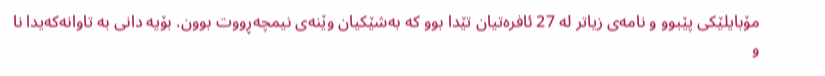مۆبایلێکی پێبوو و نامەی زیاتر لە 27 ئافرەتیان تێدا بوو کە بەشێکیان وێنەی نیمچەڕووت بوون. بۆیە دانی بە تاوانەکەیدا نا و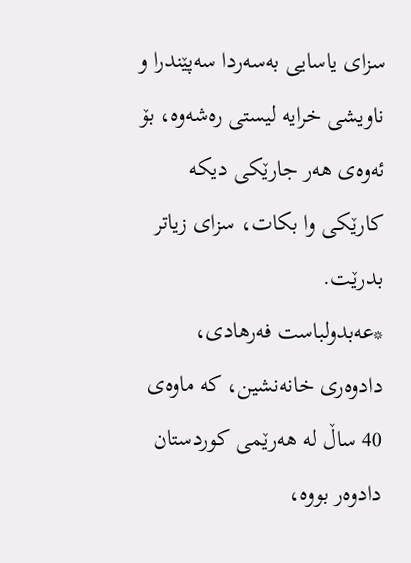سزای یاسایی بەسەردا سەپێندرا و ناویشی خرایە لیستی رەشەوە، بۆ ئەوەی هەر جارێکی دیکە کارێکی وا بکات، سزای زیاتر بدرێت.
*عەبدولباست فەرهادی، دادوەری خانەنشین، کە ماوەی 40 ساڵ لە هەرێمی کوردستان دادوەر بووە،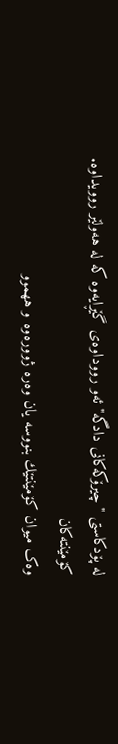لە پۆدکاستی "چیرۆکەکانی دادگە" ئەو رووداوەی گێڕایەوە کە لە هەولێر روویداوە.
کۆمێنتەکان
وەک میوان کۆمێنتێك بنووسە یان وەرە ژوورەوە و ههموو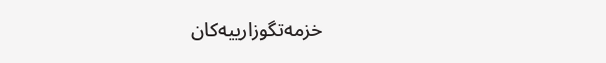خزمەتگوزارییەکان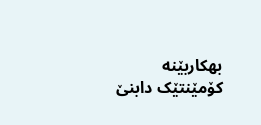بهكاربێنه
کۆمێنتێک دابنێ